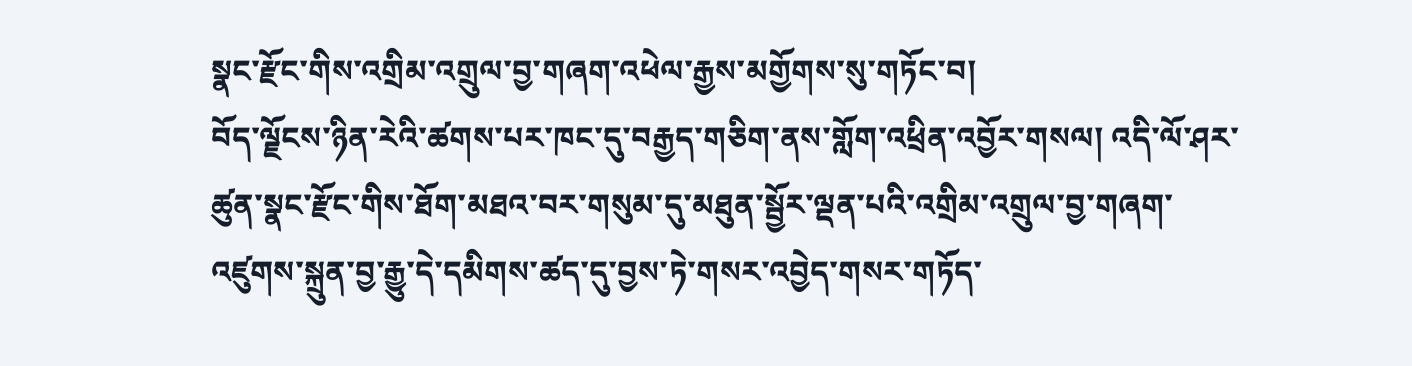སྣང་རྫོང་གིས་འགྲིམ་འགྲུལ་བྱ་གཞག་འཕེལ་རྒྱས་མགྱོགས་སུ་གཏོང་བ།
བོད་ལྗོངས་ཉིན་རེའི་ཚགས་པར་ཁང་དུ་བརྒྱད་གཅིག་ནས་གློག་འཕྲིན་འབྱོར་གསལ། འདི་ལོ་ཤར་ཚུན་སྣང་རྫོང་གིས་ཐོག་མཐའ་བར་གསུམ་དུ་མཐུན་སྦྱོར་ལྡན་པའི་འགྲིམ་འགྲུལ་བྱ་གཞག་འཛུགས་སྐྲུན་བྱ་རྒྱུ་དེ་དམིགས་ཚད་དུ་བྱས་ཏེ་གསར་འབྱེད་གསར་གཏོད་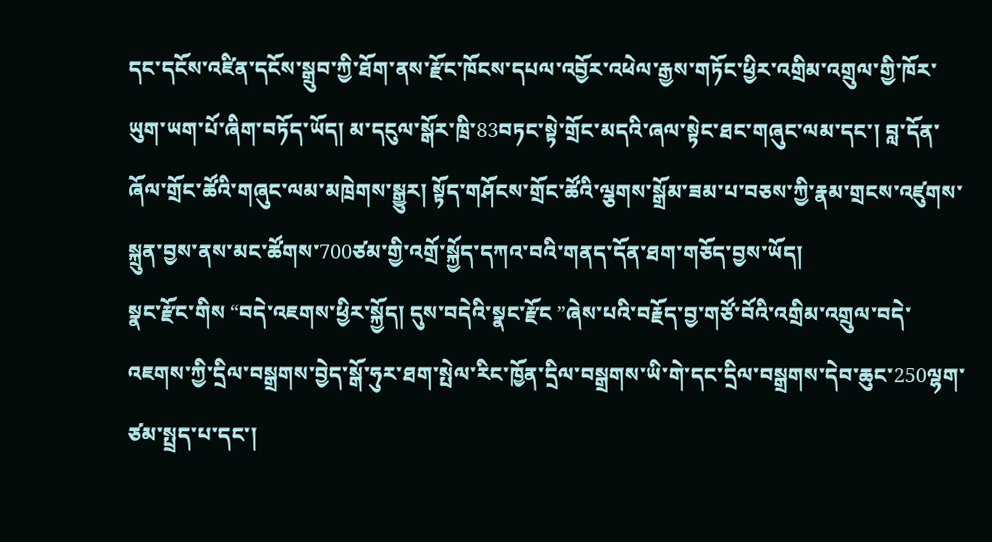དང་དངོས་འཛིན་དངོས་སྒྲུབ་ཀྱི་ཐོག་ནས་རྫོང་ཁོངས་དཔལ་འབྱོར་འཕེལ་རྒྱས་གཏོང་ཕྱིར་འགྲིམ་འགྲུལ་གྱི་ཁོར་ཡུག་ཡག་པོ་ཞིག་བཏོད་ཡོད། མ་དངུལ་སྒོར་ཁྲི་83བཏང་སྟེ་གྲོང་མདའི་ཞལ་སྟེང་ཐང་གཞུང་ལམ་དང་། བླ་དོན་ཞོལ་གྲོང་ཚོའི་གཞུང་ལམ་མཁྲེགས་སྒྱུར། སྟོད་གཤོངས་གྲོང་ཚོའི་ལྕགས་སྒྲོམ་ཟམ་པ་བཅས་ཀྱི་རྣམ་གྲངས་འཛུགས་སྐྲུན་བྱས་ནས་མང་ཚོགས་700ཙམ་གྱི་འགྲོ་སྐྱོད་དཀའ་བའི་གནད་དོན་ཐག་གཅོད་བྱས་ཡོད།
སྣང་རྫོང་གིས “བདེ་འཇགས་ཕྱིར་སྐྱོད། དུས་བདེའི་སྣང་རྫོང ”ཞེས་པའི་བརྗོད་བྱ་གཙོ་བོའི་འགྲིམ་འགྲུལ་བདེ་འཇགས་ཀྱི་དྲིལ་བསྒྲགས་བྱེད་སྒོ་ཧུར་ཐག་སྤེལ་རིང་ཁྱོན་དྲིལ་བསྒྲགས་ཡི་གེ་དང་དྲིལ་བསྒྲགས་དེབ་ཆུང་250ལྷག་ཙམ་སྤྲད་པ་དང་།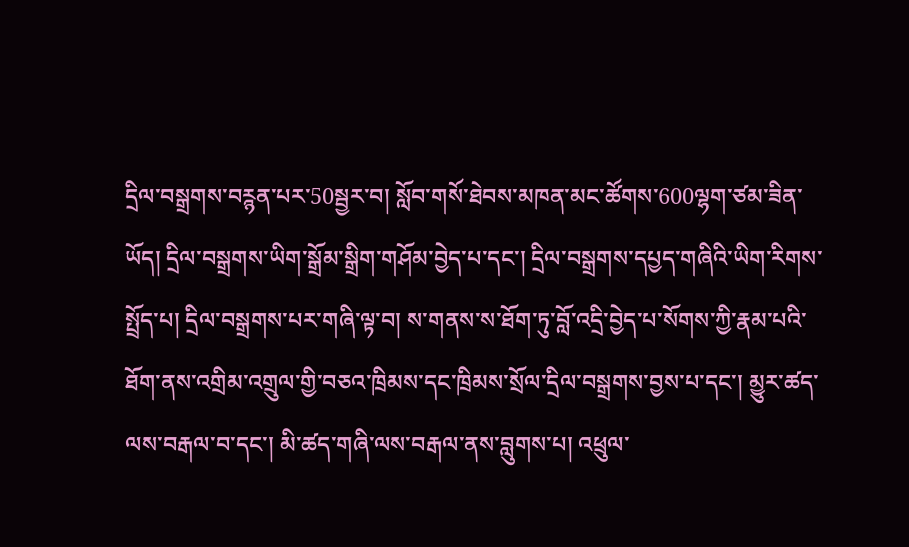དྲིལ་བསྒྲགས་བཪྙན་པར་50སྦྱར་བ། སློབ་གསོ་ཐེབས་མཁན་མང་ཚོགས་600ལྷག་ཙམ་ཟིན་ཡོད། དྲིལ་བསྒྲགས་ཡིག་སྒྲོམ་སྒྲིག་གཤོམ་བྱེད་པ་དང་། དྲིལ་བསྒྲགས་དཔྱད་གཞིའི་ཡིག་རིགས་སྤྲོད་པ། དྲིལ་བསྒྲགས་པར་གཞི་ལྟ་བ། ས་གནས་ས་ཐོག་ཏུ་བློ་འདྲི་བྱེད་པ་སོགས་ཀྱི་རྣམ་པའི་ཐོག་ནས་འགྲིམ་འགྲུལ་གྱི་བཅའ་ཁྲིམས་དང་ཁྲིམས་སྲོལ་དྲིལ་བསྒྲགས་བྱས་པ་དང་། མྱུར་ཚད་ལས་བརྒལ་བ་དང་། མི་ཚད་གཞི་ལས་བརྒལ་ནས་བླུགས་པ། འཕྲུལ་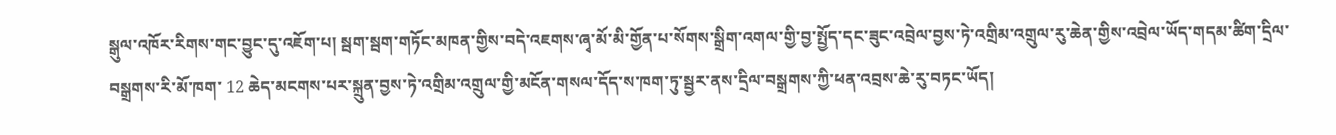སྒུལ་འཁོར་རིགས་གང་བྱུང་དུ་འཇོག་པ། སྦག་སྦག་གཏོང་མཁན་གྱིས་བདེ་འཇགས་ཞྭ་མོ་མི་གྱོན་པ་སོགས་སྒྲིག་འགལ་གྱི་བྱ་སྤྱོད་དང་ཟུང་འབྲེལ་བྱས་ཏེ་འགྲིམ་འགྲུལ་རུ་ཆེན་གྱིས་འབྲེལ་ཡོད་གདམ་ཚིག་དྲིལ་བསྒྲགས་རི་མོ་ཁག་ 12 ཆེད་མངགས་པར་སྐྲུན་བྱས་ཏེ་འགྲིམ་འགྲུལ་གྱི་མངོན་གསལ་དོད་ས་ཁག་ཏུ་སྦྱར་ནས་དྲིལ་བསྒྲགས་ཀྱི་ཕན་འབྲས་ཆེ་རུ་བཏང་ཡོད།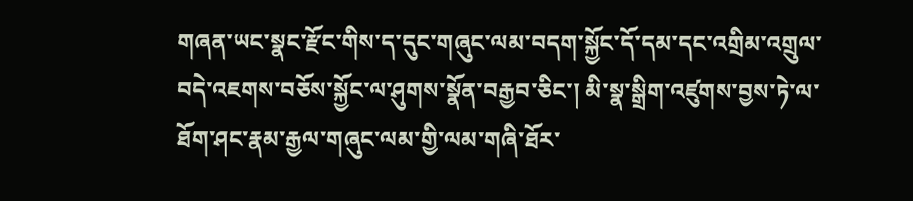གཞན་ཡང་སྣང་རྫོང་གིས་ད་དུང་གཞུང་ལམ་བདག་སྐྱོང་དོ་དམ་དང་འགྲིམ་འགྲུལ་བདེ་འཇགས་བཅོས་སྐྱོང་ལ་ཤུགས་སྣོན་བརྒྱབ་ཅིང་། མི་སྣ་སྒྲིག་འཛུགས་བྱས་ཏེ་ལ་ཐོག་ཤང་རྣམ་རྒྱལ་གཞུང་ལམ་གྱི་ལམ་གཞི་ཐོར་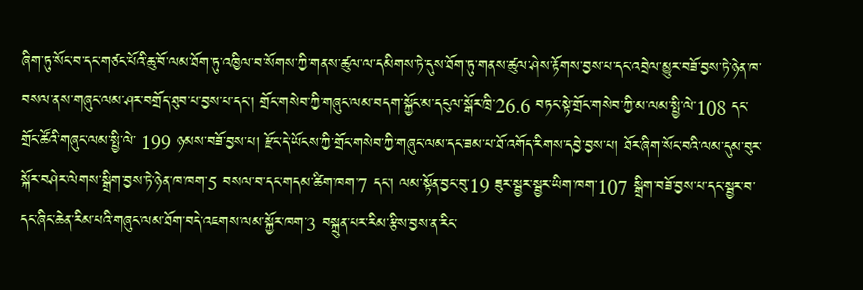ཞིག་ཏུ་སོང་བ་དང་གཙང་པོའི་ཆུ་བོ་ལམ་ཐོག་ཏུ་འཁྱིལ་བ་སོགས་ཀྱི་གནས་ཚུལ་ལ་དམིགས་ཏེ་དུས་ཐོག་ཏུ་གནས་ཚུལ་ཤེས་རྟོགས་བྱས་པ་དང་འབྲེལ་མྱུར་བཟོ་བྱས་ཏེ་ཉེན་ཁ་བསལ་ནས་གཞུང་ལམ་ཤར་བགྲོད་ཐུབ་པ་བྱས་པ་དང་། གྲོང་གསེབ་ཀྱི་གཞུང་ལམ་བདག་སྐྱོང་མ་དངུལ་སྒོར་ཁྲི་26.6 བཏང་སྟེ་གྲོང་གསེབ་ཀྱི་མ་ལམ་སྤྱི་ལེ་108 དང་གྲོང་ཚོའི་གཞུང་ལམ་སྤྱི་ལེ་ 199 ཉམས་བཟོ་བྱས་པ། རྫོང་དེ་ཡོངས་ཀྱི་གྲོང་གསེབ་ཀྱི་གཞུང་ལམ་དང་ཟམ་པ་ཐོ་འགོད་རིགས་དབྱེ་བྱས་པ། ཐོར་ཞིག་སོང་བའི་ལམ་དུམ་བུར་སྐོར་བཤེར་ལེགས་སྒྲིག་བྱས་ཏེ་ཉེན་ཁ་ཁག་5 བསལ་བ་དང་གདམ་ཚིག་ཁག་7 དང་། ལམ་སྟོན་བྱང་བུ་19 ཟུར་སྦྱར་སྦྱར་ཡིག་ཁག་107 སྒྲིག་བཟོ་བྱས་པ་དང་སྦྱར་བ་དང་ཞིང་ཆེན་རིམ་པའི་གཞུང་ལམ་ཐོག་བདེ་འཇགས་ལམ་སྐྱོར་ཁག་3 བསྐྲུན་པར་རིམ་རྩིས་བྱས་ན་རིང་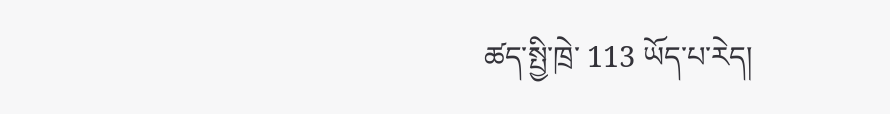ཚད་སྤྱི་ཁྲེ་ 113 ཡོད་པ་རེད།